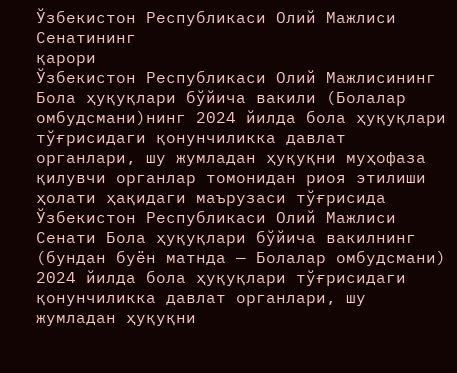Ўзбекистон Республикаси Олий Мажлиси Сенатининг
қарори
Ўзбекистон Республикаси Олий Мажлисининг Бола ҳуқуқлари бўйича вакили (Болалар омбудсмани)нинг 2024 йилда бола ҳуқуқлари тўғрисидаги қонунчиликка давлат органлари, шу жумладан ҳуқуқни муҳофаза қилувчи органлар томонидан риоя этилиши ҳолати ҳақидаги маърузаси тўғрисида
Ўзбекистон Республикаси Олий Мажлиси Сенати Бола ҳуқуқлари бўйича вакилнинг (бундан буён матнда — Болалар омбудсмани) 2024 йилда бола ҳуқуқлари тўғрисидаги қонунчиликка давлат органлари, шу жумладан ҳуқуқни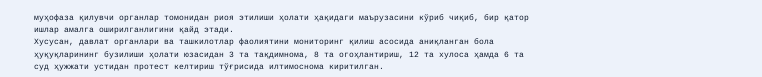муҳофаза қилувчи органлар томонидан риоя этилиши ҳолати ҳақидаги маърузасини кўриб чиқиб, бир қатор ишлар амалга оширилганлигини қайд этади.
Хусусан, давлат органлари ва ташкилотлар фаолиятини мониторинг қилиш асосида аниқланган бола ҳуқуқларининг бузилиши ҳолати юзасидан 3 та тақдимнома, 8 та огоҳлантириш, 12 та хулоса ҳамда 6 та суд ҳужжати устидан протест келтириш тўғрисида илтимоснома киритилган.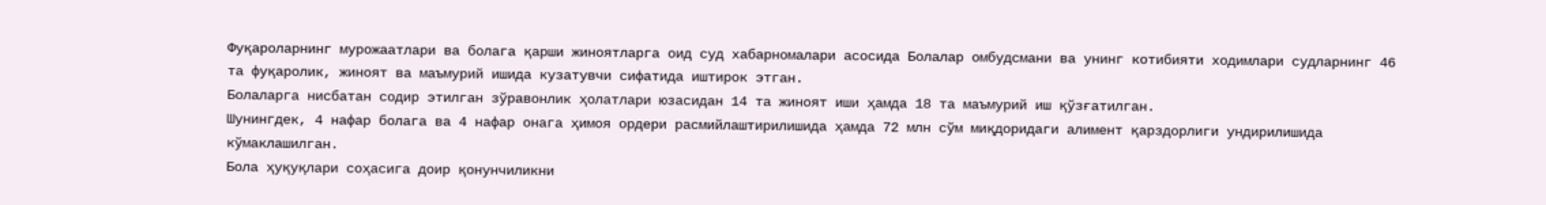Фуқароларнинг мурожаатлари ва болага қарши жиноятларга оид суд хабарномалари асосида Болалар омбудсмани ва унинг котибияти ходимлари судларнинг 46 та фуқаролик, жиноят ва маъмурий ишида кузатувчи сифатида иштирок этган.
Болаларга нисбатан содир этилган зўравонлик ҳолатлари юзасидан 14 та жиноят иши ҳамда 18 та маъмурий иш қўзғатилган.
Шунингдек, 4 нафар болага ва 4 нафар онага ҳимоя ордери расмийлаштирилишида ҳамда 72 млн сўм миқдоридаги алимент қарздорлиги ундирилишида кўмаклашилган.
Бола ҳуқуқлари соҳасига доир қонунчиликни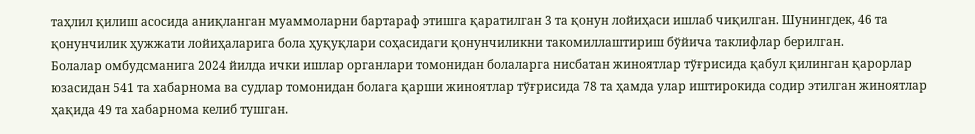таҳлил қилиш асосида аниқланган муаммоларни бартараф этишга қаратилган 3 та қонун лойиҳаси ишлаб чиқилган. Шунингдек, 46 та қонунчилик ҳужжати лойиҳаларига бола ҳуқуқлари соҳасидаги қонунчиликни такомиллаштириш бўйича таклифлар берилган.
Болалар омбудсманига 2024 йилда ички ишлар органлари томонидан болаларга нисбатан жиноятлар тўғрисида қабул қилинган қарорлар юзасидан 541 та хабарнома ва судлар томонидан болага қарши жиноятлар тўғрисида 78 та ҳамда улар иштирокида содир этилган жиноятлар ҳақида 49 та хабарнома келиб тушган.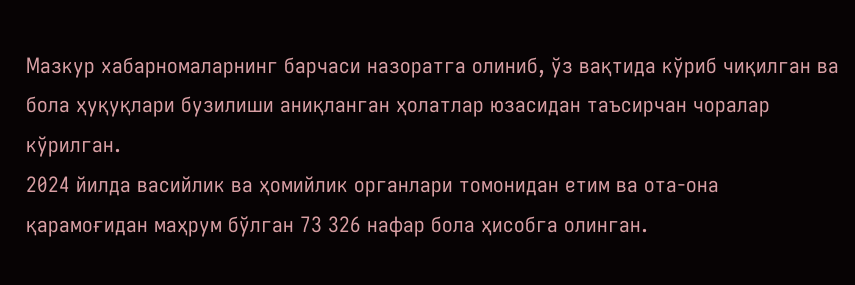Мазкур хабарномаларнинг барчаси назоратга олиниб, ўз вақтида кўриб чиқилган ва бола ҳуқуқлари бузилиши аниқланган ҳолатлар юзасидан таъсирчан чоралар кўрилган.
2024 йилда васийлик ва ҳомийлик органлари томонидан етим ва ота-она қарамоғидан маҳрум бўлган 73 326 нафар бола ҳисобга олинган.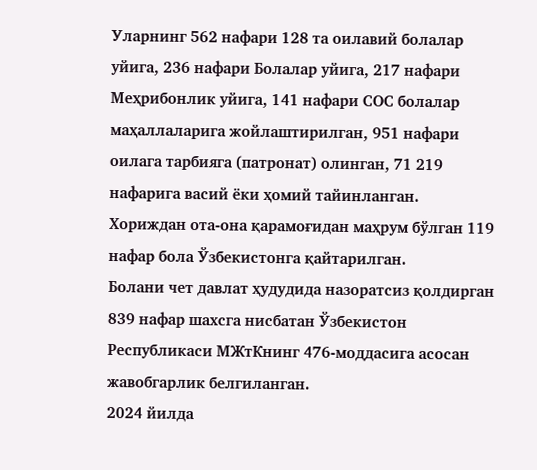Уларнинг 562 нафари 128 та оилавий болалар уйига, 236 нафари Болалар уйига, 217 нафари Меҳрибонлик уйига, 141 нафари СОС болалар маҳаллаларига жойлаштирилган, 951 нафари оилага тарбияга (патронат) олинган, 71 219 нафарига васий ёки ҳомий тайинланган.
Хориждан ота-она қарамоғидан маҳрум бўлган 119 нафар бола Ўзбекистонга қайтарилган.
Болани чет давлат ҳудудида назоратсиз қолдирган 839 нафар шахсга нисбатан Ўзбекистон Республикаси МЖтКнинг 476-моддасига асосан жавобгарлик белгиланган.
2024 йилда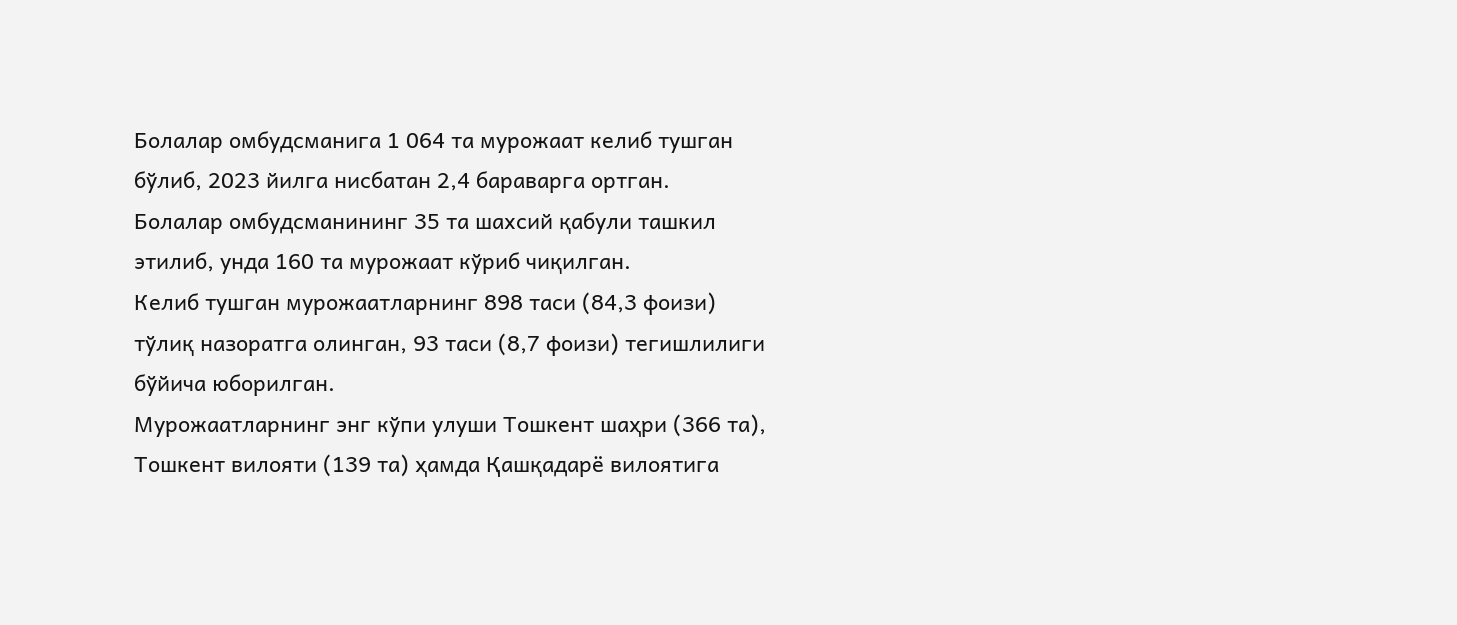Болалар омбудсманига 1 064 та мурожаат келиб тушган бўлиб, 2023 йилга нисбатан 2,4 бараварга ортган.
Болалар омбудсманининг 35 та шахсий қабули ташкил этилиб, унда 160 та мурожаат кўриб чиқилган.
Келиб тушган мурожаатларнинг 898 таси (84,3 фоизи) тўлиқ назоратга олинган, 93 таси (8,7 фоизи) тегишлилиги бўйича юборилган.
Мурожаатларнинг энг кўпи улуши Тошкент шаҳри (366 та), Тошкент вилояти (139 та) ҳамда Қашқадарё вилоятига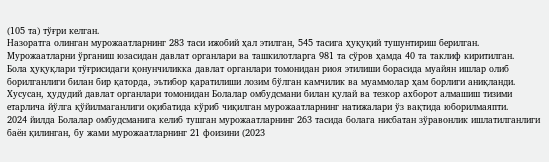(105 та) тўғри келган.
Назоратга олинган мурожаатларнинг 283 таси ижобий ҳал этилган, 545 тасига ҳуқуқий тушунтириш берилган.
Мурожаатларни ўрганиш юзасидан давлат органлари ва ташкилотларга 981 та сўров ҳамда 40 та таклиф киритилган.
Бола ҳуқуқлари тўғрисидаги қонунчиликка давлат органлари томонидан риоя этилиши борасида муайян ишлар олиб борилганлиги билан бир қаторда, эътибор қаратилиши лозим бўлган камчилик ва муаммолар ҳам борлиги аниқланди.
Хусусан, ҳудудий давлат органлари томонидан Болалар омбудсмани билан қулай ва тезкор ахборот алмашиш тизими етарлича йўлга қўйилмаганлиги оқибатида кўриб чиқилган мурожаатларнинг натижалари ўз вақтида юборилмаяпти.
2024 йилда Болалар омбудсманига келиб тушган мурожаатларнинг 263 тасида болага нисбатан зўравонлик ишлатилганлиги баён қилинган, бу жами мурожаатларнинг 21 фоизини (2023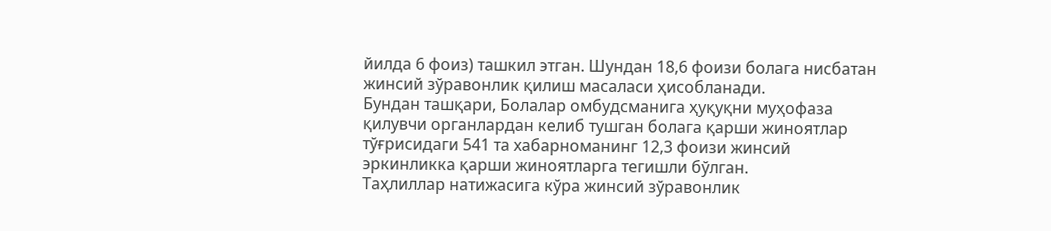йилда 6 фоиз) ташкил этган. Шундан 18,6 фоизи болага нисбатан жинсий зўравонлик қилиш масаласи ҳисобланади.
Бундан ташқари, Болалар омбудсманига ҳуқуқни муҳофаза қилувчи органлардан келиб тушган болага қарши жиноятлар тўғрисидаги 541 та хабарноманинг 12,3 фоизи жинсий эркинликка қарши жиноятларга тегишли бўлган.
Таҳлиллар натижасига кўра жинсий зўравонлик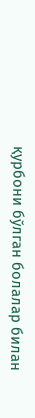қурбони бўлган болалар билан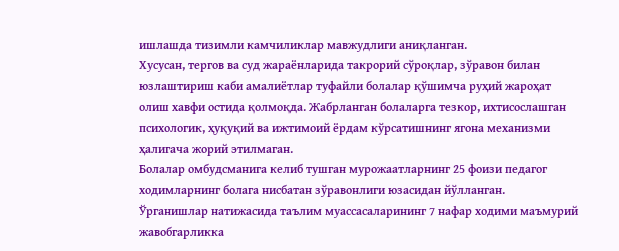ишлашда тизимли камчиликлар мавжудлиги аниқланган.
Хусусан, тергов ва суд жараёнларида такрорий сўроқлар, зўравон билан юзлаштириш каби амалиётлар туфайли болалар қўшимча руҳий жароҳат олиш хавфи остида қолмоқда. Жабрланган болаларга тезкор, ихтисослашган психологик, ҳуқуқий ва ижтимоий ёрдам кўрсатишнинг ягона механизми ҳалигача жорий этилмаган.
Болалар омбудсманига келиб тушган мурожаатларнинг 25 фоизи педагог ходимларнинг болага нисбатан зўравонлиги юзасидан йўлланган.
Ўрганишлар натижасида таълим муассасаларининг 7 нафар ходими маъмурий жавобгарликка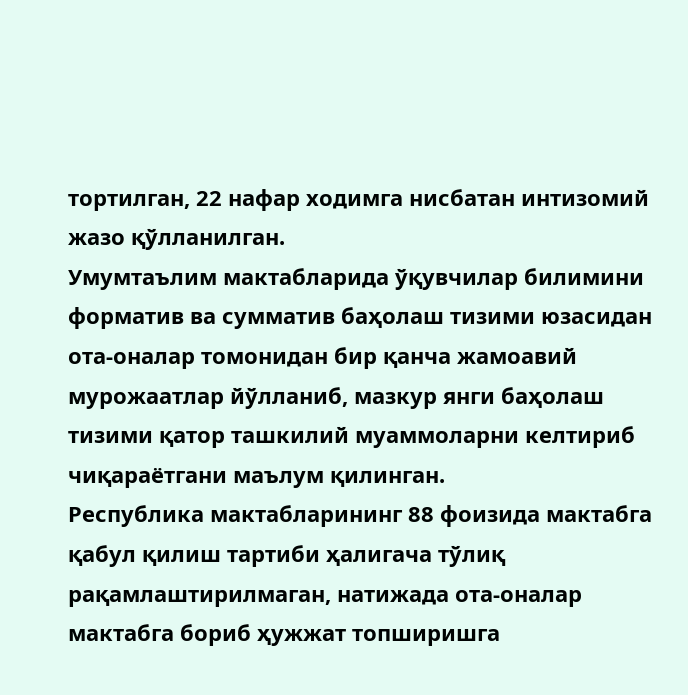тортилган, 22 нафар ходимга нисбатан интизомий жазо қўлланилган.
Умумтаълим мактабларида ўқувчилар билимини форматив ва сумматив баҳолаш тизими юзасидан ота-оналар томонидан бир қанча жамоавий мурожаатлар йўлланиб, мазкур янги баҳолаш тизими қатор ташкилий муаммоларни келтириб чиқараётгани маълум қилинган.
Республика мактабларининг 88 фоизида мактабга қабул қилиш тартиби ҳалигача тўлиқ рақамлаштирилмаган, натижада ота-оналар мактабга бориб ҳужжат топширишга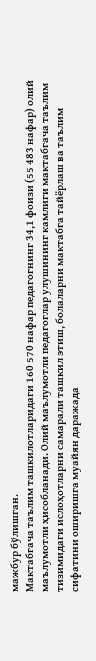мажбур бўлишган.
Мактабгача таълим ташкилотларидаги 160 570 нафар педагогнинг 34,1 фоизи (55 483 нафар) олий маълумотли ҳисобланади. Олий маълумотли педагоглар улушининг камлиги мактабгача таълим тизимидаги ислоҳотларни самарали ташкил этиш, болаларни мактабга тайёрлаш ва таълим сифатини оширишга муайян даражада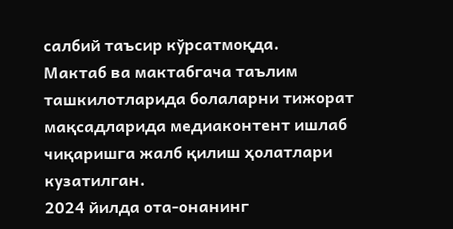салбий таъсир кўрсатмоқда.
Мактаб ва мактабгача таълим ташкилотларида болаларни тижорат мақсадларида медиаконтент ишлаб чиқаришга жалб қилиш ҳолатлари кузатилган.
2024 йилда ота-онанинг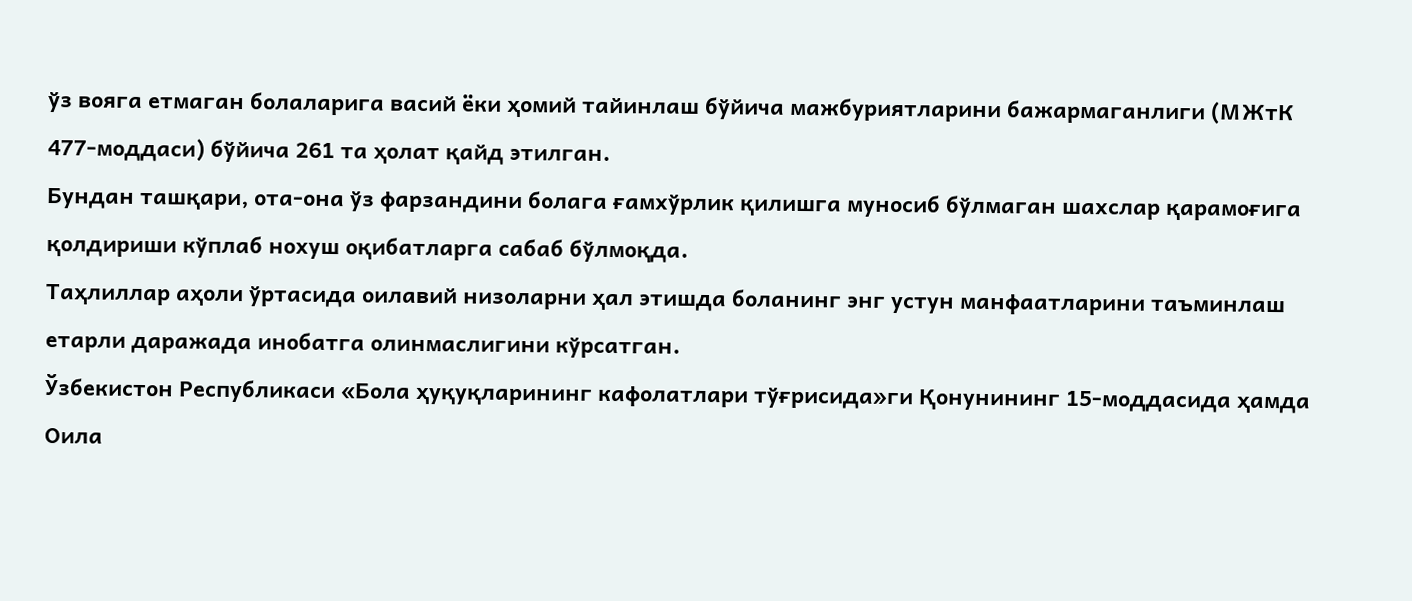ўз вояга етмаган болаларига васий ёки ҳомий тайинлаш бўйича мажбуриятларини бажармаганлиги (МЖтК 477-моддаси) бўйича 261 та ҳолат қайд этилган.
Бундан ташқари, ота-она ўз фарзандини болага ғамхўрлик қилишга муносиб бўлмаган шахслар қарамоғига қолдириши кўплаб нохуш оқибатларга сабаб бўлмоқда.
Таҳлиллар аҳоли ўртасида оилавий низоларни ҳал этишда боланинг энг устун манфаатларини таъминлаш етарли даражада инобатга олинмаслигини кўрсатган.
Ўзбекистон Республикаси «Бола ҳуқуқларининг кафолатлари тўғрисида»ги Қонунининг 15-моддасида ҳамда Оила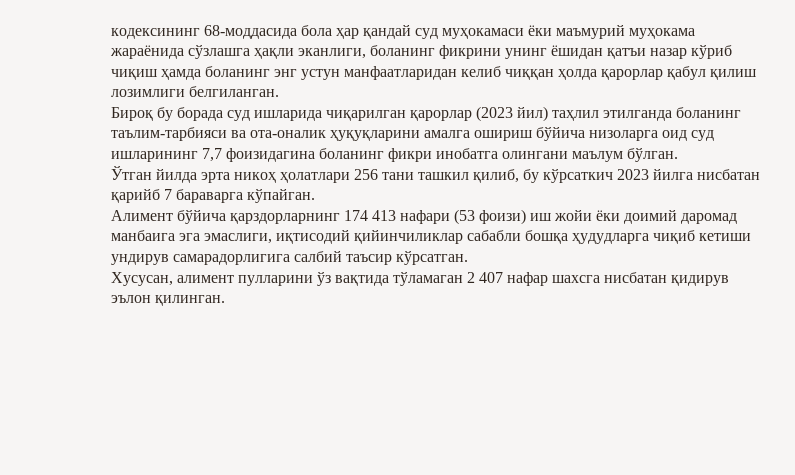кодексининг 68-моддасида бола ҳар қандай суд муҳокамаси ёки маъмурий муҳокама жараёнида сўзлашга ҳақли эканлиги, боланинг фикрини унинг ёшидан қатъи назар кўриб чиқиш ҳамда боланинг энг устун манфаатларидан келиб чиққан ҳолда қарорлар қабул қилиш лозимлиги белгиланган.
Бироқ бу борада суд ишларида чиқарилган қарорлар (2023 йил) таҳлил этилганда боланинг таълим-тарбияси ва ота-оналик ҳуқуқларини амалга ошириш бўйича низоларга оид суд ишларининг 7,7 фоизидагина боланинг фикри инобатга олингани маълум бўлган.
Ўтган йилда эрта никоҳ ҳолатлари 256 тани ташкил қилиб, бу кўрсаткич 2023 йилга нисбатан қарийб 7 бараварга кўпайган.
Алимент бўйича қарздорларнинг 174 413 нафари (53 фоизи) иш жойи ёки доимий даромад манбаига эга эмаслиги, иқтисодий қийинчиликлар сабабли бошқа ҳудудларга чиқиб кетиши ундирув самарадорлигига салбий таъсир кўрсатган.
Хусусан, алимент пулларини ўз вақтида тўламаган 2 407 нафар шахсга нисбатан қидирув эълон қилинган.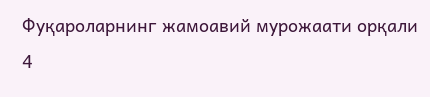Фуқароларнинг жамоавий мурожаати орқали 4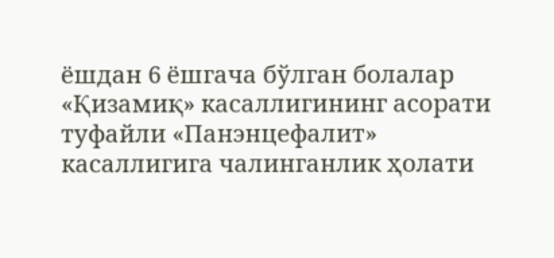ёшдан 6 ёшгача бўлган болалар «Қизамиқ» касаллигининг асорати туфайли «Панэнцефалит» касаллигига чалинганлик ҳолати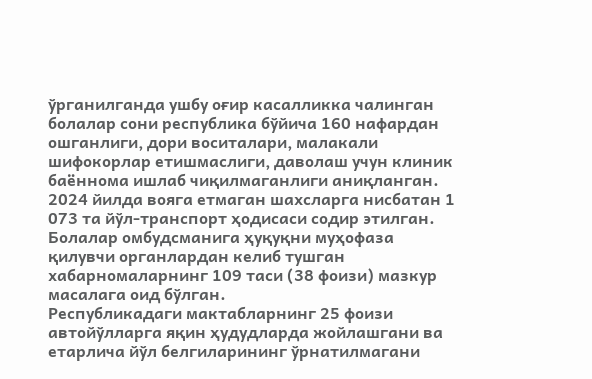ўрганилганда ушбу оғир касалликка чалинган болалар сони республика бўйича 160 нафардан ошганлиги, дори воситалари, малакали шифокорлар етишмаслиги, даволаш учун клиник баённома ишлаб чиқилмаганлиги аниқланган.
2024 йилда вояга етмаган шахсларга нисбатан 1 073 та йўл-транспорт ҳодисаси содир этилган. Болалар омбудсманига ҳуқуқни муҳофаза қилувчи органлардан келиб тушган хабарномаларнинг 109 таси (38 фоизи) мазкур масалага оид бўлган.
Республикадаги мактабларнинг 25 фоизи автойўлларга яқин ҳудудларда жойлашгани ва етарлича йўл белгиларининг ўрнатилмагани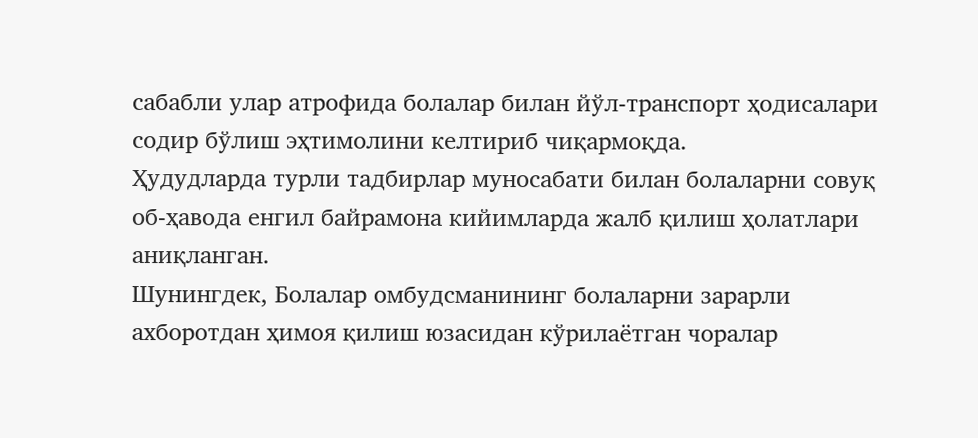сабабли улар атрофида болалар билан йўл-транспорт ҳодисалари содир бўлиш эҳтимолини келтириб чиқармоқда.
Ҳудудларда турли тадбирлар муносабати билан болаларни совуқ об-ҳавода енгил байрамона кийимларда жалб қилиш ҳолатлари аниқланган.
Шунингдек, Болалар омбудсманининг болаларни зарарли ахборотдан ҳимоя қилиш юзасидан кўрилаётган чоралар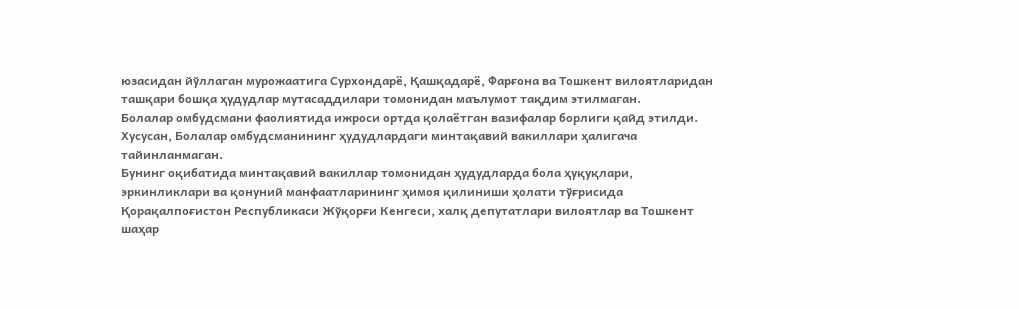юзасидан йўллаган мурожаатига Сурхондарё, Қашқадарё, Фарғона ва Тошкент вилоятларидан ташқари бошқа ҳудудлар мутасаддилари томонидан маълумот тақдим этилмаган.
Болалар омбудсмани фаолиятида ижроси ортда қолаётган вазифалар борлиги қайд этилди.
Хусусан, Болалар омбудсманининг ҳудудлардаги минтақавий вакиллари ҳалигача тайинланмаган.
Бунинг оқибатида минтақавий вакиллар томонидан ҳудудларда бола ҳуқуқлари, эркинликлари ва қонуний манфаатларининг ҳимоя қилиниши ҳолати тўғрисида Қорақалпоғистон Республикаси Жўқорғи Кенгеси, халқ депутатлари вилоятлар ва Тошкент шаҳар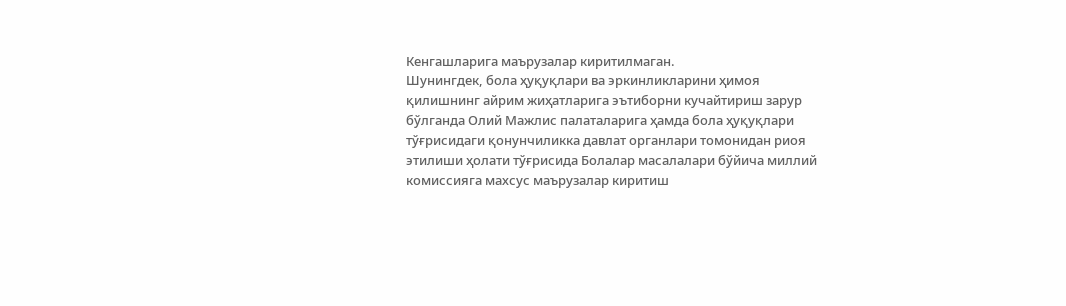Кенгашларига маърузалар киритилмаган.
Шунингдек, бола ҳуқуқлари ва эркинликларини ҳимоя қилишнинг айрим жиҳатларига эътиборни кучайтириш зарур бўлганда Олий Мажлис палаталарига ҳамда бола ҳуқуқлари тўғрисидаги қонунчиликка давлат органлари томонидан риоя этилиши ҳолати тўғрисида Болалар масалалари бўйича миллий комиссияга махсус маърузалар киритиш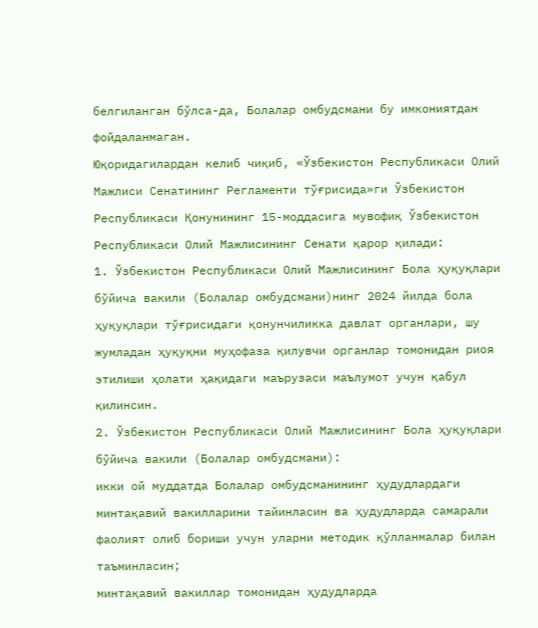белгиланган бўлса-да, Болалар омбудсмани бу имкониятдан фойдаланмаган.
Юқоридагилардан келиб чиқиб, «Ўзбекистон Республикаси Олий Мажлиси Сенатининг Регламенти тўғрисида»ги Ўзбекистон Республикаси Қонунининг 15-моддасига мувофиқ Ўзбекистон Республикаси Олий Мажлисининг Сенати қарор қилади:
1. Ўзбекистон Республикаси Олий Мажлисининг Бола ҳуқуқлари бўйича вакили (Болалар омбудсмани)нинг 2024 йилда бола ҳуқуқлари тўғрисидаги қонунчиликка давлат органлари, шу жумладан ҳуқуқни муҳофаза қилувчи органлар томонидан риоя этилиши ҳолати ҳақидаги маърузаси маълумот учун қабул қилинсин.
2. Ўзбекистон Республикаси Олий Мажлисининг Бола ҳуқуқлари бўйича вакили (Болалар омбудсмани):
икки ой муддатда Болалар омбудсманининг ҳудудлардаги минтақавий вакилларини тайинласин ва ҳудудларда самарали фаолият олиб бориши учун уларни методик қўлланмалар билан таъминласин;
минтақавий вакиллар томонидан ҳудудларда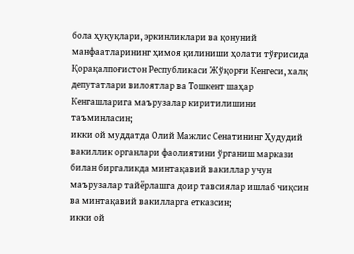бола ҳуқуқлари, эркинликлари ва қонуний манфаатларининг ҳимоя қилиниши ҳолати тўғрисида Қорақалпоғистон Республикаси Жўқорғи Кенгеси, халқ депутатлари вилоятлар ва Тошкент шаҳар Кенгашларига маърузалар киритилишини таъминласин;
икки ой муддатда Олий Мажлис Сенатининг Ҳудудий вакиллик органлари фаолиятини ўрганиш маркази билан биргаликда минтақавий вакиллар учун маърузалар тайёрлашга доир тавсиялар ишлаб чиқсин ва минтақавий вакилларга етказсин;
икки ой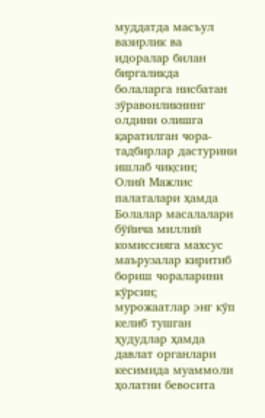муддатда масъул вазирлик ва идоралар билан биргаликда болаларга нисбатан зўравонликнинг олдини олишга қаратилган чора-тадбирлар дастурини ишлаб чиқсин;
Олий Мажлис палаталари ҳамда Болалар масалалари бўйича миллий комиссияга махсус маърузалар киритиб бориш чораларини кўрсин;
мурожаатлар энг кўп келиб тушган ҳудудлар ҳамда давлат органлари кесимида муаммоли ҳолатни бевосита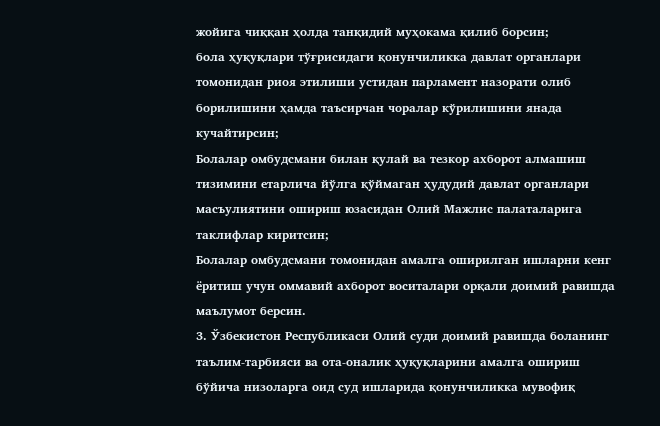жойига чиққан ҳолда танқидий муҳокама қилиб борсин;
бола ҳуқуқлари тўғрисидаги қонунчиликка давлат органлари томонидан риоя этилиши устидан парламент назорати олиб борилишини ҳамда таъсирчан чоралар кўрилишини янада кучайтирсин;
Болалар омбудсмани билан қулай ва тезкор ахборот алмашиш тизимини етарлича йўлга қўймаган ҳудудий давлат органлари масъулиятини ошириш юзасидан Олий Мажлис палаталарига таклифлар киритсин;
Болалар омбудсмани томонидан амалга оширилган ишларни кенг ёритиш учун оммавий ахборот воситалари орқали доимий равишда маълумот берсин.
3. Ўзбекистон Республикаси Олий суди доимий равишда боланинг таълим-тарбияси ва ота-оналик ҳуқуқларини амалга ошириш бўйича низоларга оид суд ишларида қонунчиликка мувофиқ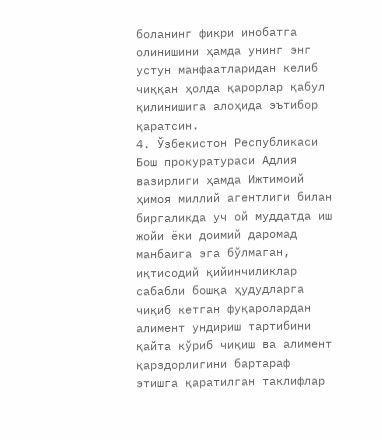боланинг фикри инобатга олинишини ҳамда унинг энг устун манфаатларидан келиб чиққан ҳолда қарорлар қабул қилинишига алоҳида эътибор қаратсин.
4. Ўзбекистон Республикаси Бош прокуратураси Адлия вазирлиги ҳамда Ижтимоий ҳимоя миллий агентлиги билан биргаликда уч ой муддатда иш жойи ёки доимий даромад манбаига эга бўлмаган, иқтисодий қийинчиликлар сабабли бошқа ҳудудларга чиқиб кетган фуқаролардан алимент ундириш тартибини қайта кўриб чиқиш ва алимент қарздорлигини бартараф этишга қаратилган таклифлар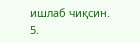ишлаб чиқсин.
5.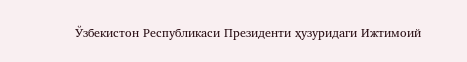Ўзбекистон Республикаси Президенти ҳузуридаги Ижтимоий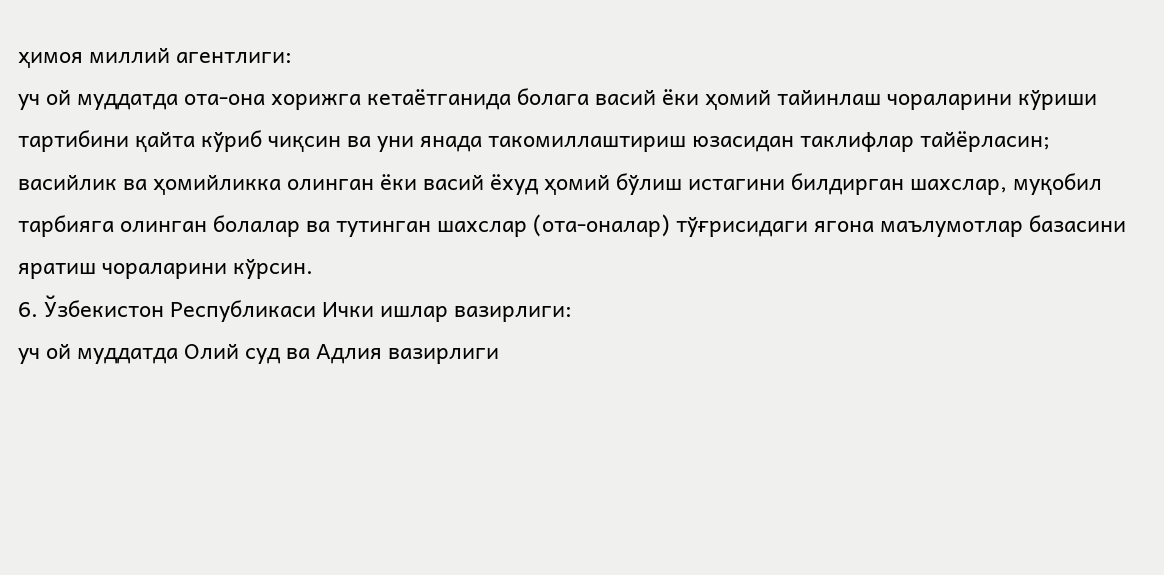ҳимоя миллий агентлиги:
уч ой муддатда ота-она хорижга кетаётганида болага васий ёки ҳомий тайинлаш чораларини кўриши тартибини қайта кўриб чиқсин ва уни янада такомиллаштириш юзасидан таклифлар тайёрласин;
васийлик ва ҳомийликка олинган ёки васий ёхуд ҳомий бўлиш истагини билдирган шахслар, муқобил тарбияга олинган болалар ва тутинган шахслар (ота-оналар) тўғрисидаги ягона маълумотлар базасини яратиш чораларини кўрсин.
6. Ўзбекистон Республикаси Ички ишлар вазирлиги:
уч ой муддатда Олий суд ва Адлия вазирлиги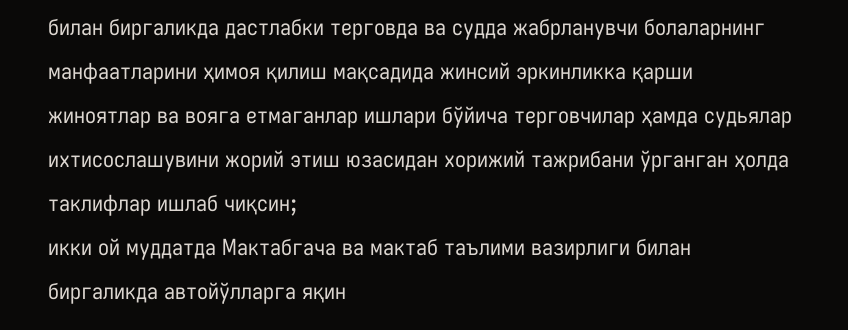билан биргаликда дастлабки терговда ва судда жабрланувчи болаларнинг манфаатларини ҳимоя қилиш мақсадида жинсий эркинликка қарши жиноятлар ва вояга етмаганлар ишлари бўйича терговчилар ҳамда судьялар ихтисослашувини жорий этиш юзасидан хорижий тажрибани ўрганган ҳолда таклифлар ишлаб чиқсин;
икки ой муддатда Мактабгача ва мактаб таълими вазирлиги билан биргаликда автойўлларга яқин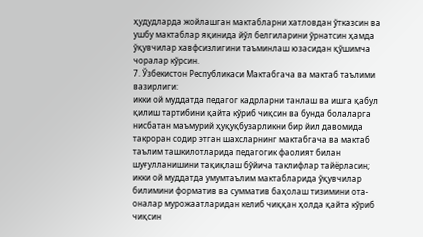ҳудудларда жойлашган мактабларни хатловдан ўтказсин ва ушбу мактаблар яқинида йўл белгиларини ўрнатсин ҳамда ўқувчилар хавфсизлигини таъминлаш юзасидан қўшимча чоралар кўрсин.
7. Ўзбекистон Республикаси Мактабгача ва мактаб таълими вазирлиги:
икки ой муддатда педагог кадрларни танлаш ва ишга қабул қилиш тартибини қайта кўриб чиқсин ва бунда болаларга нисбатан маъмурий ҳуқуқбузарликни бир йил давомида такроран содир этган шахсларнинг мактабгача ва мактаб таълим ташкилотларида педагогик фаолият билан шуғулланишини тақиқлаш бўйича таклифлар тайёрласин;
икки ой муддатда умумтаълим мактабларида ўқувчилар билимини форматив ва сумматив баҳолаш тизимини ота-оналар мурожаатларидан келиб чиққан ҳолда қайта кўриб чиқсин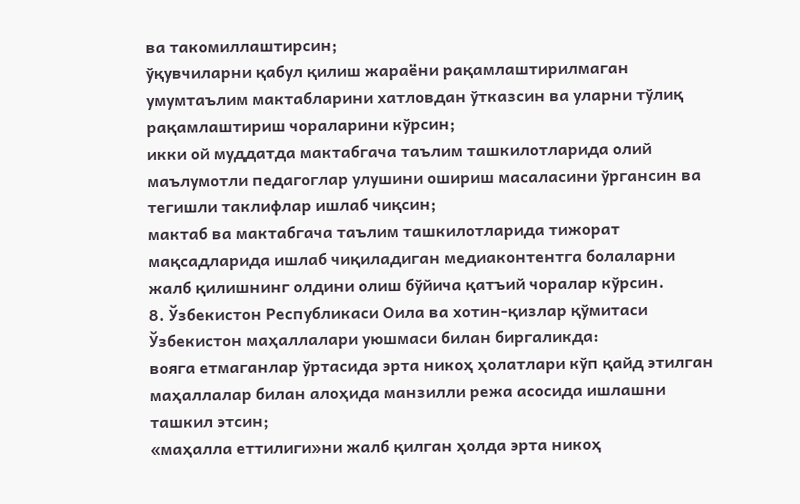ва такомиллаштирсин;
ўқувчиларни қабул қилиш жараёни рақамлаштирилмаган умумтаълим мактабларини хатловдан ўтказсин ва уларни тўлиқ рақамлаштириш чораларини кўрсин;
икки ой муддатда мактабгача таълим ташкилотларида олий маълумотли педагоглар улушини ошириш масаласини ўргансин ва тегишли таклифлар ишлаб чиқсин;
мактаб ва мактабгача таълим ташкилотларида тижорат мақсадларида ишлаб чиқиладиган медиаконтентга болаларни жалб қилишнинг олдини олиш бўйича қатъий чоралар кўрсин.
8. Ўзбекистон Республикаси Оила ва хотин-қизлар қўмитаси Ўзбекистон маҳаллалари уюшмаси билан биргаликда:
вояга етмаганлар ўртасида эрта никоҳ ҳолатлари кўп қайд этилган маҳаллалар билан алоҳида манзилли режа асосида ишлашни ташкил этсин;
«маҳалла еттилиги»ни жалб қилган ҳолда эрта никоҳ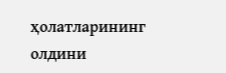ҳолатларининг олдини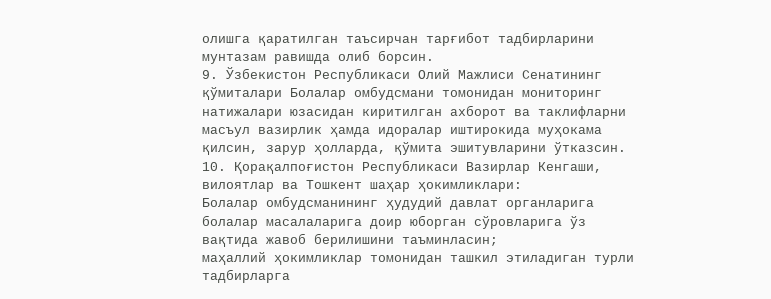олишга қаратилган таъсирчан тарғибот тадбирларини мунтазам равишда олиб борсин.
9. Ўзбекистон Республикаси Олий Мажлиси Сенатининг қўмиталари Болалар омбудсмани томонидан мониторинг натижалари юзасидан киритилган ахборот ва таклифларни масъул вазирлик ҳамда идоралар иштирокида муҳокама қилсин, зарур ҳолларда, қўмита эшитувларини ўтказсин.
10. Қорақалпоғистон Республикаси Вазирлар Кенгаши, вилоятлар ва Тошкент шаҳар ҳокимликлари:
Болалар омбудсманининг ҳудудий давлат органларига болалар масалаларига доир юборган сўровларига ўз вақтида жавоб берилишини таъминласин;
маҳаллий ҳокимликлар томонидан ташкил этиладиган турли тадбирларга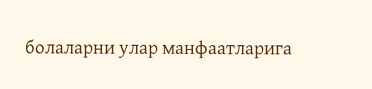болаларни улар манфаатларига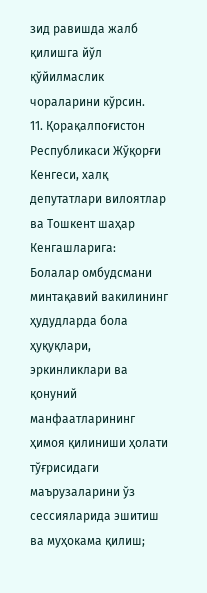зид равишда жалб қилишга йўл қўйилмаслик чораларини кўрсин.
11. Қорақалпоғистон Республикаси Жўқорғи Кенгеси, халқ депутатлари вилоятлар ва Тошкент шаҳар Кенгашларига:
Болалар омбудсмани минтақавий вакилининг ҳудудларда бола ҳуқуқлари, эркинликлари ва қонуний манфаатларининг ҳимоя қилиниши ҳолати тўғрисидаги маърузаларини ўз сессияларида эшитиш ва муҳокама қилиш;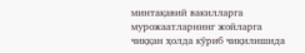минтақавий вакилларга мурожаатларнинг жойларга чиққан ҳолда кўриб чиқилишида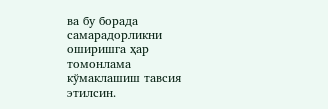ва бу борада самарадорликни оширишга ҳар томонлама кўмаклашиш тавсия этилсин.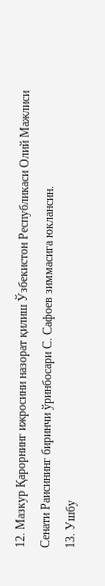12. Мазкур Қарорнинг ижросини назорат қилиш Ўзбекистон Республикаси Олий Мажлиси Сенати Раисининг биринчи ўринбосари С. Сафоев зиммасига юклансин.
13. Ушбу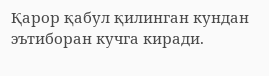Қарор қабул қилинган кундан эътиборан кучга киради.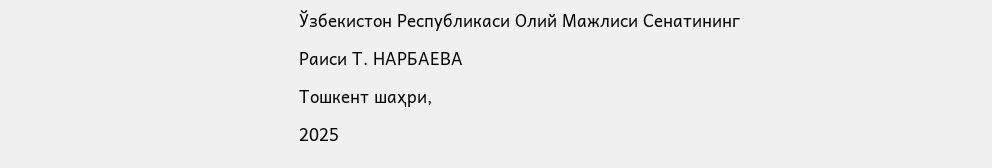Ўзбекистон Республикаси Олий Мажлиси Сенатининг Раиси Т. НАРБАЕВА
Тошкент шаҳри,
2025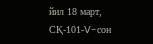йил 18 март,
СҚ-101-V-сон